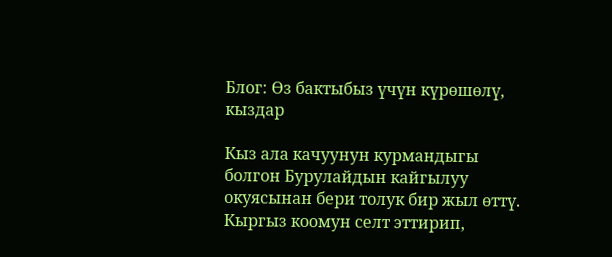Блог: Өз бактыбыз үчүн күрөшөлү, кыздар

Кыз ала качуунун курмандыгы болгон Бурулайдын кайгылуу окуясынан бери толук бир жыл өттү. Кыргыз коомун селт эттирип,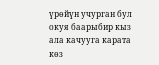үрөйүн учурган бул окуя баарыбир кыз ала качууга карата көз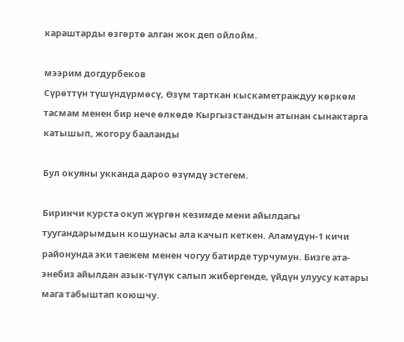караштарды өзгөртө алган жок деп ойлойм.

мээрим догдурбеков
Сүрөттүн түшүндүрмөсү, Өзүм тарткан кыскаметраждуу көркөм тасмам менен бир нече өлкөдө Кыргызстандын атынан сынактарга катышып, жогору бааланды

Бул окуяны укканда дароо өзүмдү эстегем.

Биринчи курста окуп жүргөн кезимде мени айылдагы туугандарымдын кошунасы ала качып кеткен. Аламүдүн-1 кичи районунда эки таежем менен чогуу батирде турчумун. Бизге ата-энебиз айылдан азык-түлүк салып жибергенде, үйдүн улуусу катары мага табыштап коюшчу.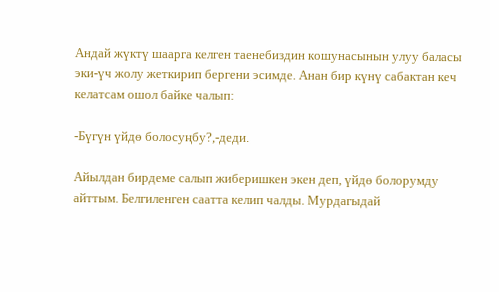Андай жүктү шаарга келген таенебиздин кошунасынын улуу баласы эки-үч жолу жеткирип бергени эсимде. Анан бир күнү сабактан кеч келатсам ошол байке чалып:

-Бүгүн үйдө болосуңбу?,-деди.

Айылдан бирдеме салып жиберишкен экен деп, үйдө болорумду айттым. Белгиленген саатта келип чалды. Мурдагыдай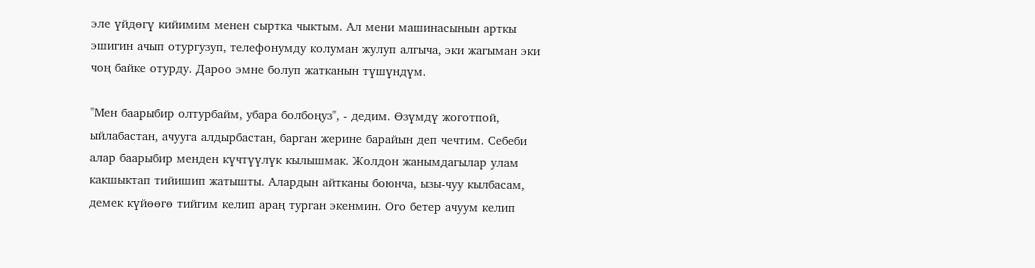эле үйдөгү кийимим менен сыртка чыктым. Ал мени машинасынын арткы эшигин ачып отургузуп, телефонумду колуман жулуп алгыча, эки жагыман эки чоң байке отурду. Дароо эмне болуп жатканын түшүндүм.

"Мен баарыбир олтурбайм, убара болбоңуз", - дедим. Өзүмдү жоготпой, ыйлабастан, ачууга алдырбастан, барган жерине барайын деп чечтим. Себеби алар баарыбир менден күчтүүлүк кылышмак. Жолдон жанымдагылар улам какшыктап тийишип жатышты. Алардын айтканы боюнча, ызы-чуу кылбасам, демек күйөөгө тийгим келип араң турган экенмин. Ого бетер ачуум келип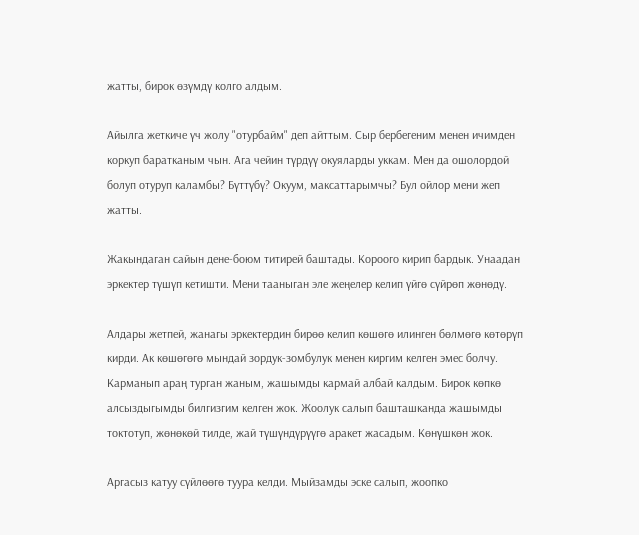жатты, бирок өзүмдү колго алдым.

Айылга жеткиче үч жолу "отурбайм" деп айттым. Сыр бербегеним менен ичимден коркуп баратканым чын. Ага чейин түрдүү окуяларды уккам. Мен да ошолордой болуп отуруп каламбы? Бүттүбү? Окуум, максаттарымчы? Бул ойлор мени жеп жатты.

Жакындаган сайын дене-боюм титирей баштады. Короого кирип бардык. Унаадан эркектер түшүп кетишти. Мени тааныган эле жеңелер келип үйгө сүйрөп жөнөдү.

Алдары жетпей, жанагы эркектердин бирөө келип көшөгө илинген бөлмөгө көтөрүп кирди. Ак көшөгөгө мындай зордук-зомбулук менен киргим келген эмес болчу. Карманып араң турган жаным, жашымды кармай албай калдым. Бирок көпкө алсыздыгымды билгизгим келген жок. Жоолук салып башташканда жашымды токтотуп, жөнөкөй тилде, жай түшүндүрүүгө аракет жасадым. Көнүшкөн жок.

Аргасыз катуу сүйлөөгө туура келди. Мыйзамды эске салып, жоопко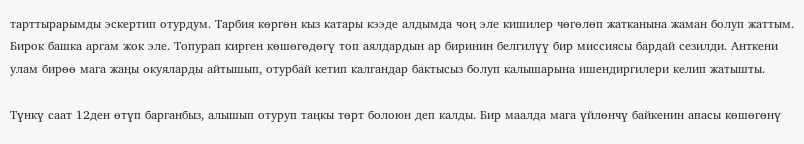тарттырарымды эскертип отурдум. Тарбия көргөн кыз катары кээде алдымда чоң эле кишилер чөгөлөп жатканына жаман болуп жаттым. Бирок башка аргам жок эле. Топурап кирген көшөгөдөгү топ аялдардын ар биринин белгилүү бир миссиясы бардай сезилди. Анткени улам бирөө мага жаңы окуяларды айтышып, отурбай кетип калгандар бактысыз болуп калышарына ишендиргилери келип жатышты.

Түнкү саат 12ден өтүп барганбыз, алышып отуруп таңкы төрт болоюн деп калды. Бир маалда мага үйлөнчү байкенин апасы көшөгөнү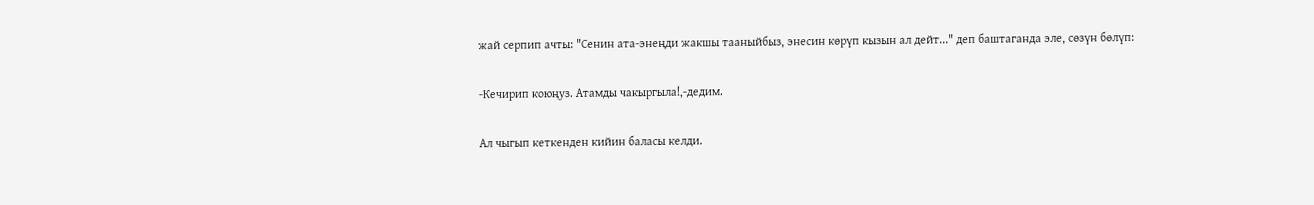жай серпип ачты: "Сенин ата-энеңди жакшы тааныйбыз, энесин көрүп кызын ал дейт..." деп баштаганда эле, сөзүн бөлүп:

-Кечирип коюңуз. Атамды чакыргыла!,-дедим.

Ал чыгып кеткенден кийин баласы келди.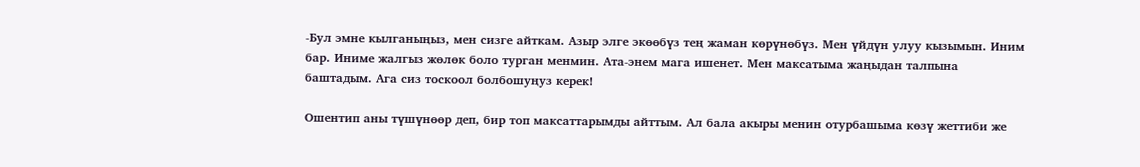-Бул эмне кылганыңыз, мен сизге айткам. Азыр элге экөөбүз тең жаман көрүнөбүз. Мен үйдүн улуу кызымын. Иним бар. Иниме жалгыз жөлөк боло турган менмин. Ата-энем мага ишенет. Мен максатыма жаңыдан талпына баштадым. Ага сиз тоскоол болбошуңуз керек!

Ошентип аны түшүнөөр деп, бир топ максаттарымды айттым. Ал бала акыры менин отурбашыма көзү жеттиби же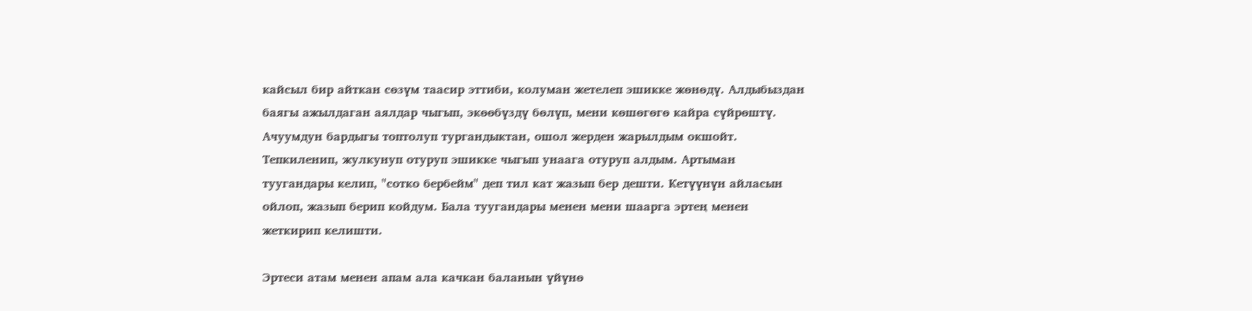кайсыл бир айткан сөзүм таасир эттиби, колуман жетелеп эшикке жөнөдү. Алдыбыздан баягы ажылдаган аялдар чыгып, экөөбүздү бөлүп, мени көшөгөгө кайра сүйрөштү. Ачуумдун бардыгы топтолуп тургандыктан, ошол жерден жарылдым окшойт. Тепкиленип, жулкунуп отуруп эшикке чыгып унаага отуруп алдым. Артыман туугандары келип, "сотко бербейм" деп тил кат жазып бер дешти. Кетүүнүн айласын ойлоп, жазып берип койдум. Бала туугандары менен мени шаарга эртең менен жеткирип келишти.

Эртеси атам менен апам ала качкан баланын үйүнө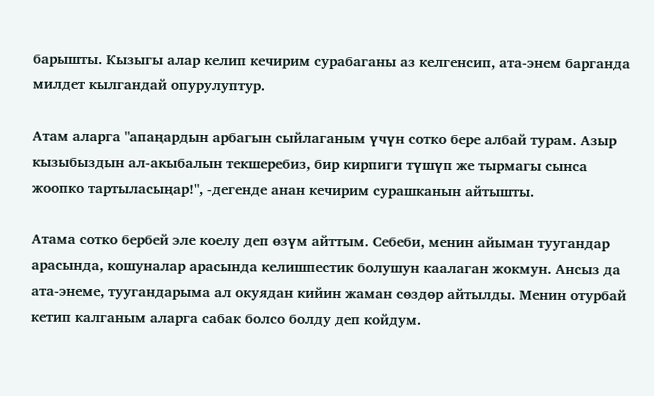барышты. Кызыгы алар келип кечирим сурабаганы аз келгенсип, ата-энем барганда милдет кылгандай опурулуптур.

Атам аларга "апаңардын арбагын сыйлаганым үчүн сотко бере албай турам. Азыр кызыбыздын ал-акыбалын текшеребиз, бир кирпиги түшүп же тырмагы сынса жоопко тартыласыңар!", -дегенде анан кечирим сурашканын айтышты.

Атама сотко бербей эле коелу деп өзүм айттым. Себеби, менин айыман туугандар арасында, кошуналар арасында келишпестик болушун каалаган жокмун. Ансыз да ата-энеме, туугандарыма ал окуядан кийин жаман сөздөр айтылды. Менин отурбай кетип калганым аларга сабак болсо болду деп койдум.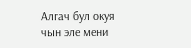Алгач бул окуя чын эле мени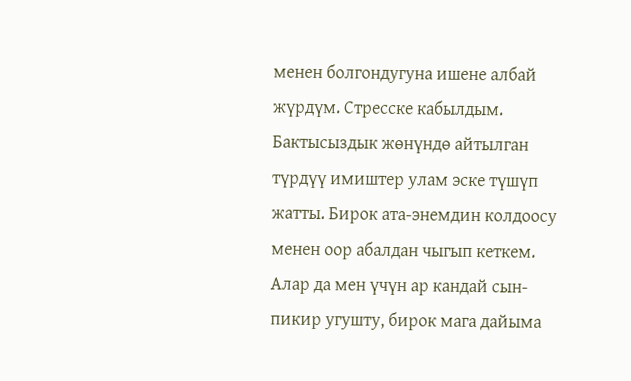менен болгондугуна ишене албай жүрдүм. Стресске кабылдым. Бактысыздык жөнүндө айтылган түрдүү имиштер улам эске түшүп жатты. Бирок ата-энемдин колдоосу менен оор абалдан чыгып кеткем. Алар да мен үчүн ар кандай сын-пикир угушту, бирок мага дайыма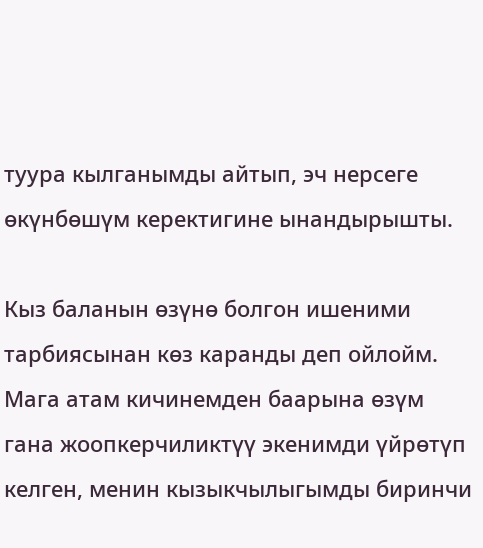туура кылганымды айтып, эч нерсеге өкүнбөшүм керектигине ынандырышты.

Кыз баланын өзүнө болгон ишеними тарбиясынан көз каранды деп ойлойм. Мага атам кичинемден баарына өзүм гана жоопкерчиликтүү экенимди үйрөтүп келген, менин кызыкчылыгымды биринчи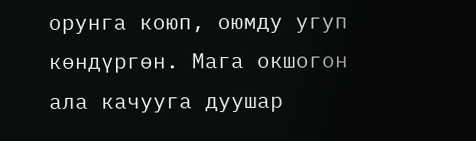орунга коюп, оюмду угуп көндүргөн. Мага окшогон ала качууга дуушар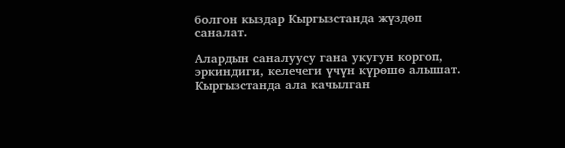болгон кыздар Кыргызстанда жүздөп саналат.

Алардын саналуусу гана укугун коргоп, эркиндиги, келечеги үчүн күрөшө алышат. Кыргызстанда ала качылган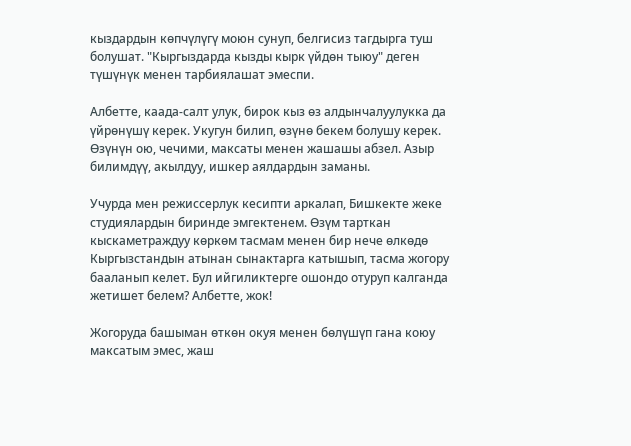кыздардын көпчүлүгү моюн сунуп, белгисиз тагдырга туш болушат. "Кыргыздарда кызды кырк үйдөн тыюу" деген түшүнүк менен тарбиялашат эмеспи.

Албетте, каада-салт улук, бирок кыз өз алдынчалуулукка да үйрөнүшү керек. Укугун билип, өзүнө бекем болушу керек. Өзүнүн ою, чечими, максаты менен жашашы абзел. Азыр билимдүү, акылдуу, ишкер аялдардын заманы.

Учурда мен режиссерлук кесипти аркалап, Бишкекте жеке студиялардын биринде эмгектенем. Өзүм тарткан кыскаметраждуу көркөм тасмам менен бир нече өлкөдө Кыргызстандын атынан сынактарга катышып, тасма жогору бааланып келет. Бул ийгиликтерге ошондо отуруп калганда жетишет белем? Албетте, жок!

Жогоруда башыман өткөн окуя менен бөлүшүп гана коюу максатым эмес, жаш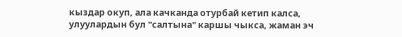кыздар окуп, ала качканда отурбай кетип калса, улуулардын бул "салтына" каршы чыкса, жаман эч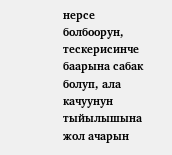нерсе болбоорун, тескерисинче баарына сабак болуп, ала качуунун тыйылышына жол ачарын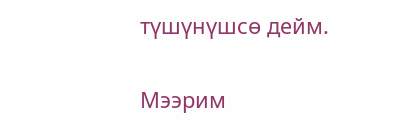түшүнүшсө дейм.

Мээрим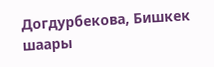Догдурбекова, Бишкек шаары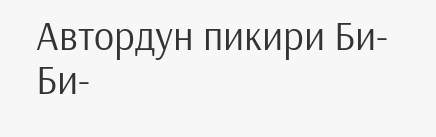Автордун пикири Би-Би-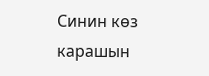Синин көз карашын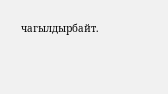чагылдырбайт.